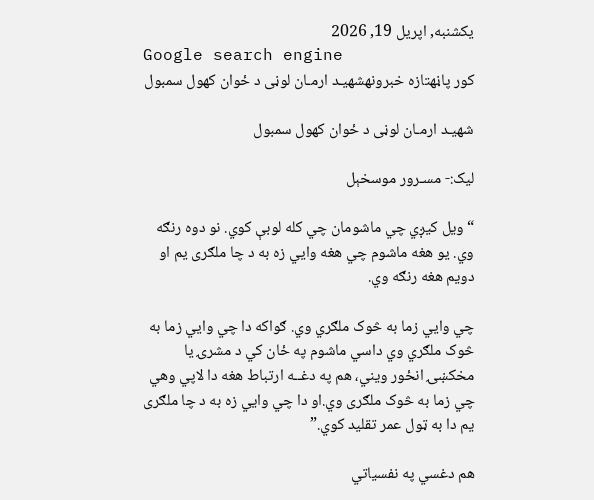یکشنبه, اپریل 19, 2026
Google search engine
کور پاڼهتازه خبرونهشهیـد ارمـان لوڼی د ځوان کهول سمبول

شهیـد ارمـان لوڼی د ځوان کهول سمبول

لیک:- مسـرور موسخېل

“ویل کیږي چي ماشومان چي کله لوبې کوي. نو دوه رنګه وي. یو هغه ماشوم چي هغه وایي زه به د چا ملګری یم او دویم هغه رنګه وي.

چي وایي زما به څوک ملګري وي. ګواکه دا چي وایي زما به څوک ملګري وي داسي ماشوم په ځان کي د مشرۍ یا مخکښۍ انځور ویني، هم په دغــه ارتباط هغه دا لاپي وهي چي زما به څوک ملګری وي.او دا چي وایي زه به د چا ملګری یم دا به ټول عمر تقلید کوي.”

هم دغسي په نفسیاتي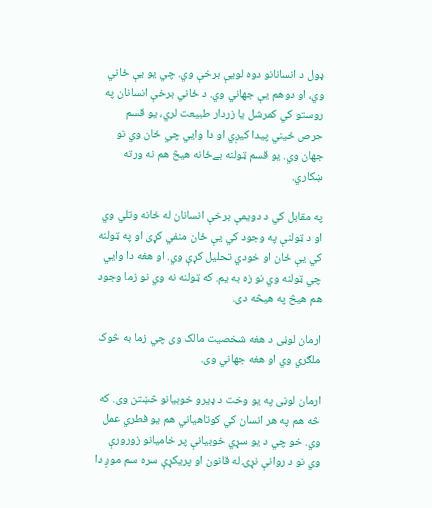ډول د انسانانو دوه لویې برخې وي. چي یو یې ځاني وي، او دوهم یې جهاني وي. د ځاني برخې انسانان په روستو کي کمرشل یا زردار طبیعت لري، یو قسم حرص ځیني پیدا کیږي او دا وایي چي ځان وي نو جهان وي. یو قسم ټولنه بےځانه هیڅ هم نه ورته ښکاري.

په مقابل کي د دویمې برخې انسانان له ځانه وتلي وي او د ټولنې په وجود کي یې ځان منفي کړی او په ټولنه کي یې ځان او خودي تحلیل کړې وي. او هغه دا وایي چي ټولنه وي نو زه به یم. که ټولنه نه وي نو زما وجود هم هیڅ په هیڅه دی.

ارمان لوڼی د هغه شخصیت مالک وی چي زما به څوک ملګري وي او هغه جهاني وی.

ارمان لوڼی په یو وخت د ډیرو خوبیانو څښتن وی. که څه هم په هر انسان کي کوتاهیاني هم یو فطري عمل وي. خو چي د یو سړي خوبیانې پر خامیانو زورورې وي نو د روانې نړۍ له قانون او پریکړې سره سم موږ دا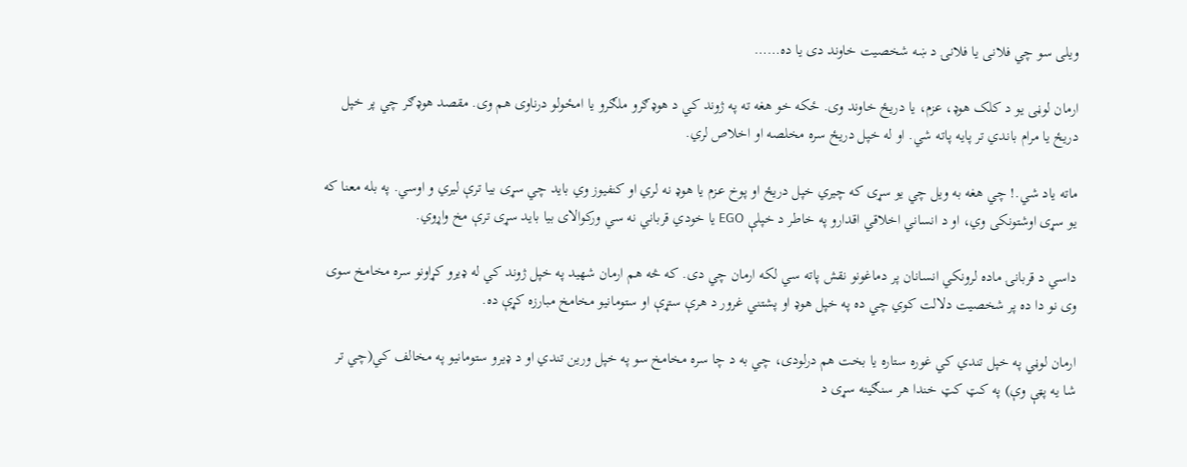ویلی سو چي فلانی یا فلانۍ د ښه شخصیت خاوند دی یا ده……

ارمان لوڼی یو د کلک هوډ، عزم، یا دریځ خاوند وی. ځکه خو هغه ته په ژوند کي د هوډګرو ملګرو یا امځولو درناوی هم وی. مقصد هوډګر چي پر خپل دریځ یا مرام باندي تر پایه پاته شي. او له خپل دریځ سره مخلصه او اخلاص لري.

ماته یاد شي.! چي هغه به ویل چي یو سړی که چیري خپل دریځ او پوخ عـزم یا هوډ نه لري او کنفیوز وي باید چي سړی بیا ترې لیري و اوسي. په بله معنا که یو سړی اوشتونکی وي، او د انساني اخلاقي اقدارو په خاطر د خپلې EGO یا خودي قرباني نه سي ورکوالای بیا باید سړی ترې مخ واړوي.

داسي د قربانۍ ماده لرونکي انسانان پر دماغونو نقش پاته سي لکه ارمان چي دی. که څه هم ارمان شهید په خپل ژوند کي له ډیرو کړاونو سره مخامخ سوی وی نو دا ده پر شخصیت دلالت کوي چي ده په خپل هوډ او پشتني غرور د هرې ستړې او ستومانیو مخامخ مبارزه کړې ده.

ارمان لوڼي په خپل تندي کي غوره ستاره یا بخت هم درلودی، چي به د چا سره مخامخ سو په خپل ورین تندي او د ډیرو ستومانیو په مخالف کي(چي تر شا یه پټې وې) په کټ کټ خندا هر سنګینه سړی د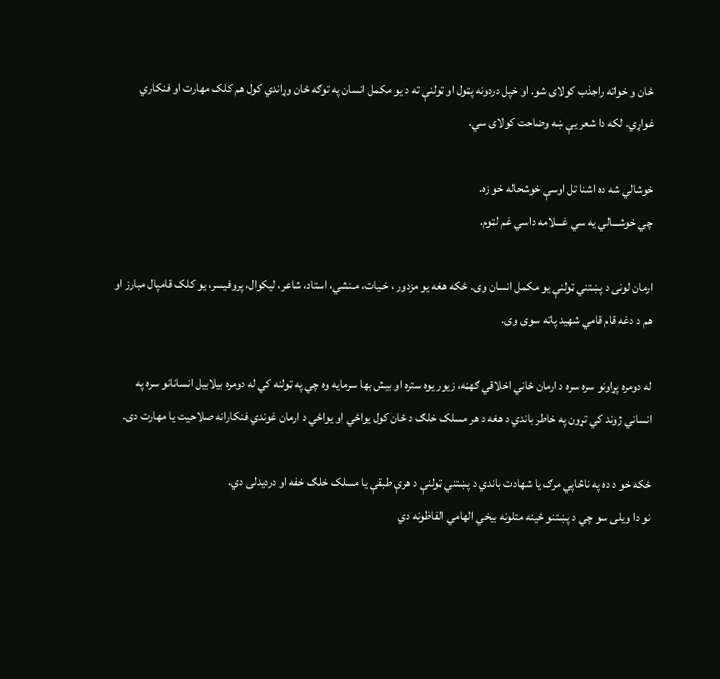ځان و خواته راجذب کولای شو. او خپل دردونه پټول او ټولنې ته د یو مکمل انسان په توګه ځان وړاندي کول هم کلک مهارت او فنکاري غواړي. لکه دا شعر یې ښه وضاحت کولای سي.

خوشالي شه ده اشنا تل اوسې خوشحاله خو زه.
چي خوشـــالي یه سي غـــلامه داسي غم لټوم.

ارمان لونی د پښتني ټولنې یو مکمل انسان وی. ځکه هغه یو مزدور ، خـیات، مـنشي، استاد، شاعر، لیکوال، پروفیسر، یو کلک قامپال مبارز او هم د دغه قام قامي شهید پاته سوی وی.

له دومره پړاونو سره سره د ارمان ځاني اخلاقي ګهڼه، زیور یوه ستره او بیش بها سرمایه وه چي په ټولنه کي له دومره بیلابیل انسانانو سره په انساني ژوند کي تړون په خاطر باندي د هغه د هر مسلک خلګ د ځان کول یواځي او یواځي د ارمان غوندي فنکارانه صلاحیت یا مهارت دی.

ځکه خو د ده په ناڅاپي مرګ یا شهادت باندي د پښتني ټولنې د هرې طبقې یا مسلک خلګ خفه او دردیدلی دي.
نو دا ویلی سو چي د پښتنو ځینه متلونه بیخي الهامي الفاظونه دي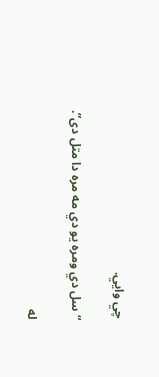چي وایي.

“سل دي ومره یو دي مه مره دا متل دی”.

له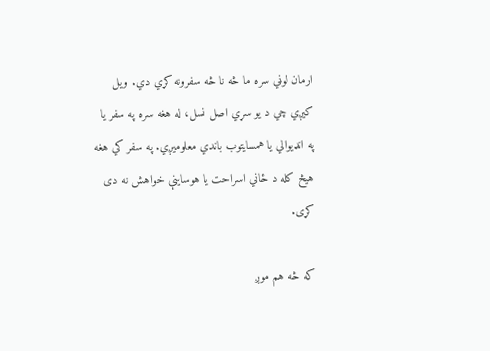ارمان لوڼي سره ما څه نا څه سفرونه کړي دي. ویل کیږي چي د یو سړي اصل نسل، له هغه سره په سفر یا په انډیوالي یا همسایتوب باندي معلومیږي. په سفر کي هغه هیڅ کله د ځاني اسراحت یا هوساینې خواهش نه دی کړی.

که څه هم موږ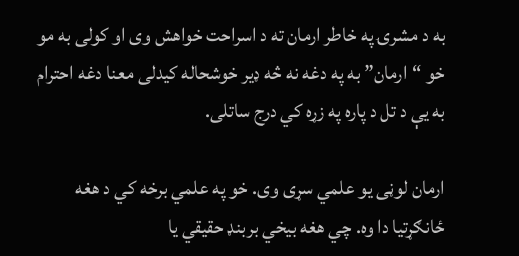به د مشرۍ په خاطر ارمان ته د اسراحت خواهش وی او کولی به مو خو “ارمان” به په دغه نه څه ډیر خوشحاله کیدلی معنا دغه احترام به یې د تل د پاره په زړه کي درج ساتلی.

ارمان لوڼی یو علمي سړی وی. خو په علمي برخه کي د هغه ځانګړتیا دا وه. چي هغه بیخي بربنډ حقیقي یا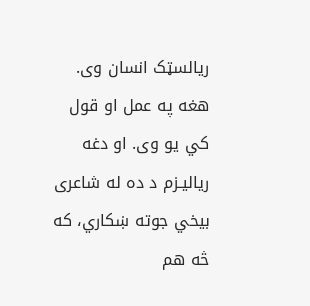ریالسټک انسان وی. هغه په عمل او قول کي یو وی. او دغه ریالیـزم د ده له شاعری بیخي جوته ښکاري، که څه هم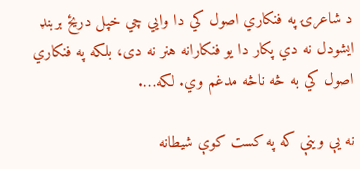د شاعرۍ په فنکاري اصول کي دا وایي چي خپل دریځ بربنډ ایشودل نه دي پکار دا یو فنکارانه هنر نه دی، بلکه په فنکاري اصول کي به څه ناڅه مدغم وي. لکه….

نه یې وینې که په کست کوې شیطانه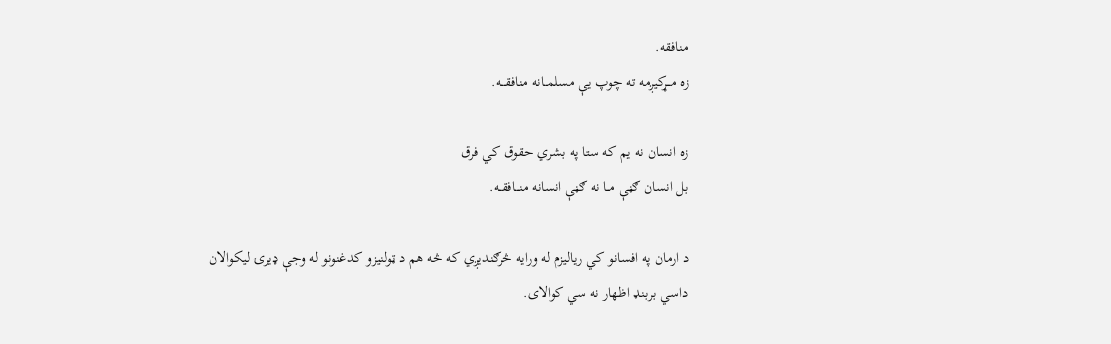منافقه.
زه مـــړکیږمه ته چوپ یې مسلمــانه منافقـــه.

زه انسان نه یم که ستا په بشري حقوق کي فرق
بل انسان ګڼې مــا نه ګڼې انسانه منـــافقــه.

د ارمان په افسانو کي ریالیزم له ورایه څرګندیږي که څه هم د ټولنیزو کدغنونو له وجې ډیرۍ لیکوالان داسي بربنډ اظهار نه سي کوالای.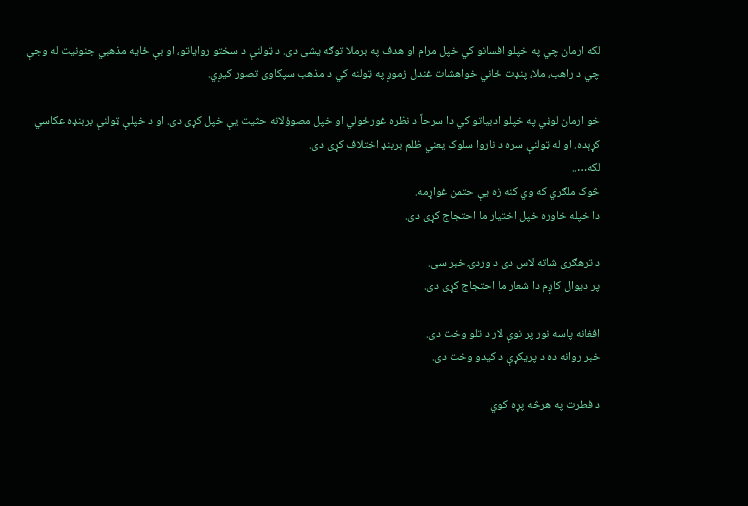لکه ارمان چي په خپلو افسانو کي خپل مرام او هدف په برملا توګه یشی دی. د ټولنې د سختو روایاتو، او بې ځایه مذهبي جنونیت له وجې چي د راهب، ملا، پنډت ځاني خواهشات غندل زموږ په ټولنه کي د مذهب سپکاوی تصور کیږي.

خو ارمان لوڼي په خپلو ادبیاتو کي دا سرحاً د نظره غورځولي او خپل مصوؤلانه حثیت یې خپل کړی دی. او د خپلې ټولنې بربنډه عکاسي کړېده. او له ټولنې سره د ناروا سلوک یعني ظلم بربنډ اختلاف کړی دی.
لکه…..
څوک ملګري که وي کنه زه یې حتمن غواړمه.
دا خپله خاوره خپل اختیار ما احتجاج کړی دی.

د ترهګری شاته لاس دی د وردۍ خبر سی.
پر دیوال کاږم دا شعار ما احتجاج کړی دی.

افغانه پاسه نور پر نوې لار د تلو وخت دی.
خبر روانه ده د پریکړې د کیدو وخت دی.

د فطرت په هرڅه پړه کوي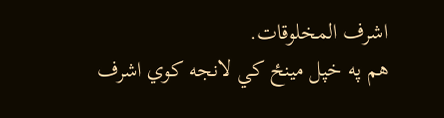اشرف المخلوقات.
هم په خپل مینځ کي لانجه کوي اشرف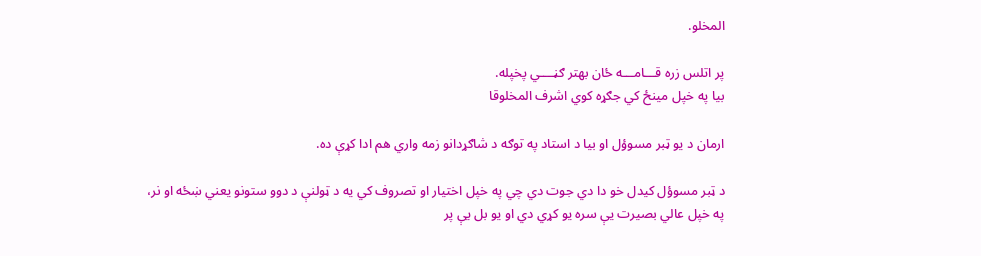المخلو.

پر اتلس زره قـــامـــه ځان بهتر ګڼــــي پخپله.
بیا په خپل مینځ کي جګړه کوي اشرف المخلوقا

ارمان د یو ټبر مسوؤل او بیا د استاد په توګه د شاګړدانو زمه واري هم ادا کړې ده.

د ټبر مسوؤل کیدل خو دا دي جوت دي چي په خپل اختیار او تصروف کي یه د ټولنې د دوو ستونو یعني ښځه او نر، په خپل عالي بصیرت یې سره یو کړي دي او یو بل یې پر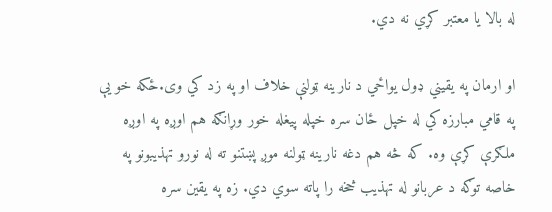له بالا یا معتبر کړي نه دي.

او ارمان په یقیني ډول یواځي د نارینه ټولنې خلاف او په زد کي وی.ځکه خو یې په قامي مبارزه کي له خپل ځان سره خپله پیغله خور وړانګه هم اوږه په اوږه ملګرې کړې وه. که څه هم دغه نارینه ټولنه موږ پښتنو ته له نورو تهذیبونو په خاصه توګه د عربانو له تهذیب څخه را پاته سوي دي. زه په یقین سره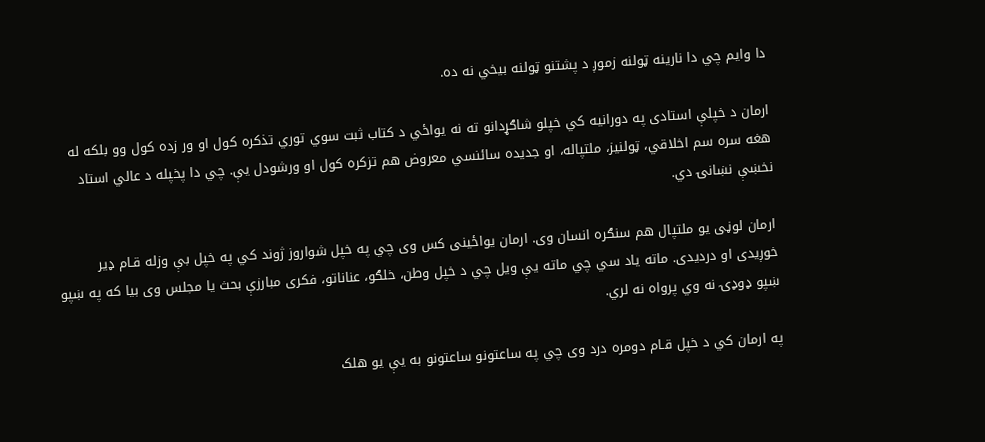دا وایم چي دا نارینه ټولنه زموږ د پشتنو ټولنه بیخي نه ده.

ارمان د خپلې استادی په دورانیه کي خپلو شاګړدانو ته نه یواځي د کتاب ثبت سوي توري تذکره کول او ور زده کول وو بلکه له هغه سره سم اخلاقي، ټولنیز، ملتپاله، او جدیده سائنسي معروض هم تزکره کول او ورشودل یې. چي دا پخپله د عالي استاد نخښې نښانۍ دي.

ارمان لوڼی یو ملتپال هم سنګره انسان وی. ارمان یواځینی کس وی چي په خپل شواروز ژوند کي په خپل بې وزله قـام ډیر خوږیدی او دردیدی. ماته یاد سي چي ماته یې ویل چي د خپل وطن، خلګو، عناناتو، فکری مبارزې بحث یا مجلس وی بیا که په ښپو ښپو ډوډۍ نه وي پرواه نه لري.

په ارمان کي د خپل قـام دومره درد وی چي په ساعتونو ساعتونو به یې یو هلک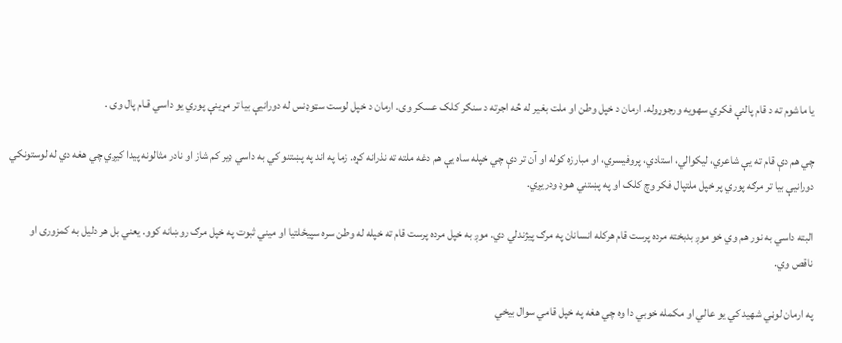یا ماشوم ته د قام پالنې فکري سهویه ورجوړوله. ارمان د خپل وطن او ملت بغیر له څه اجرته د سنګر کلک عسکر وی. ارمان د خپل لوست سټوډنس له دورانیې بیا تر مړینې پوري یو داسي قـام پال وی .

چي هم دې قام ته یې شاعري، لیکوالي، استادي، پروفیسري، او مبارزه کوله او آن تر دې چي خپله ساه یې هم دغه ملته ته نذرانه کړه. زما په اند په پښتنو کي به داسي ډیر کم شاز او نادر مثالونه پیدا کیږي چي هغه دي له لوستونکي دورانیې بیا تر مرګه پوري پر خپل ملتپال فکر وچ کلک او په پښتني هـوډ ودریږي.

البته داسي به نور هم وي خو موږ بدبخته مرده پرست قام هرکله انسانان په مرګ پیژندلي دي. موږ به خپل مرده پرست قام ته خپله له وطن سره سپیځلتیا او میني ثبوت په خپل مرګ روښانه کوو. یعني بل هر دلیل به کمزوری او ناقص وي.

په ارمان لوڼي شهید کي یو عالي او مکمله خوبي دا وه چي هغه په خپل قامي سوال بیخي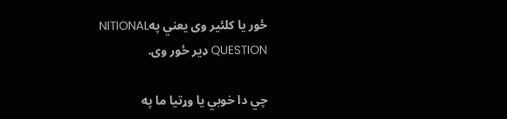ځور یا کلئیر وی یعني پهNITIONAL QUESTION ډیر ځور وی.

چي دا خوبي یا وړتیا ما په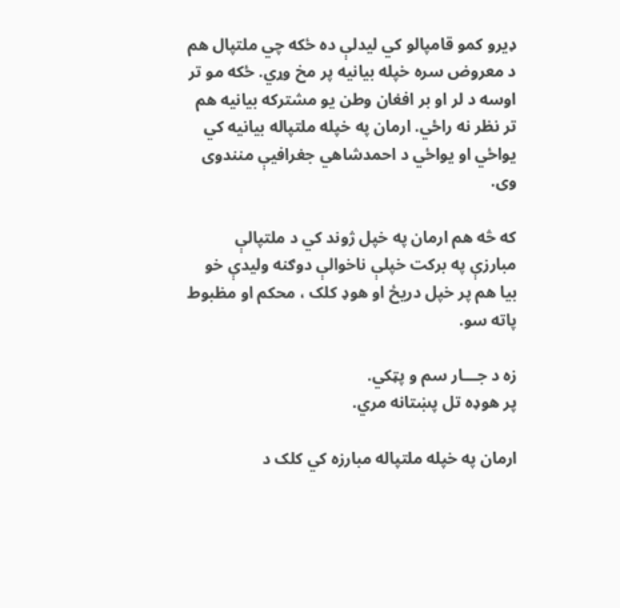ډیرو کمو قامپالو کي لیدلې ده ځکه چي ملتپال هم د معروض سره خپله بیانیه پر مخ وړي. ځکه مو تر اوسه د لر او بر افغان وطن یو مشترکه بیانیه هم تر نظر نه راځي. ارمان په خپله ملتپاله بیانیه کي یواځي او یواځي د احمدشاهي جغرافیې منندوی وی.

که څه هم ارمان په خپل ژوند کي د ملتپالې مبارزې په برکت خپلې ناخوالې دوګنه ولیدې خو بیا هم پر خپل دریځ او هوډ کلک ، محکم او مظبوط پاته سو.

زه د جـــار سم و پټکي.
پر هوډه تل پښتانه مري.

ارمان په خپله ملتپاله مبارزه کي کلک د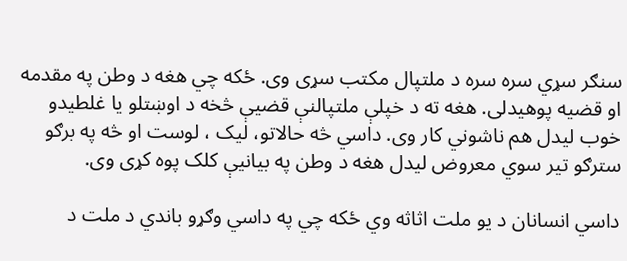سنګر سړي سره سره د ملتپال مکتب سړی وی. ځکه چي هغه د وطن په مقدمه او قضیه پوهیدلی. هغه ته د خپلې ملتپالنې قضیې څخه د اوښتلو یا غلطیدو خوب لیدل هم ناشوني کار وی. داسي څه حالاتو، لیک ، لوست او څه په برګو سترګو تیر سوي معروض لیدل هغه د وطن په بیانیې کلک پوه کړی وی.

داسي انسانان د یو ملت اثاثه وي ځکه چي په داسي وګړو باندي د ملت د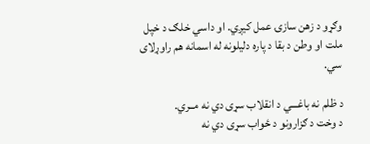وګړو د زهن سازۍ عمل کیږي. او داسي خلګ د خپل ملت او وطن د بقا د پاره دلیلونه له اسمانه هم راوړلای سي.

د ظلم نه باغـــي د انقلاب سړی دي نه مــري.
د وخت د ګزارونو د ځواب سړی دي نه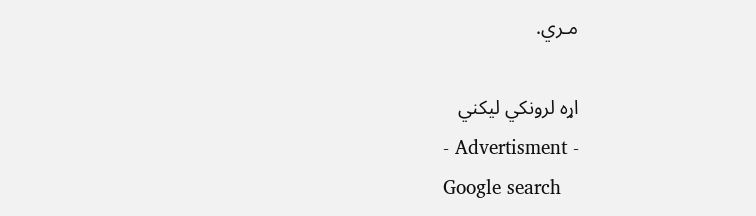مـري.

اړه لرونکي ليکني
- Advertisment -
Google search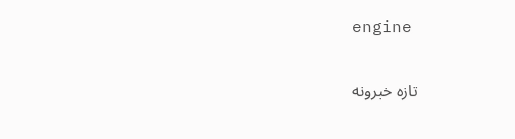engine

تازه خبرونه